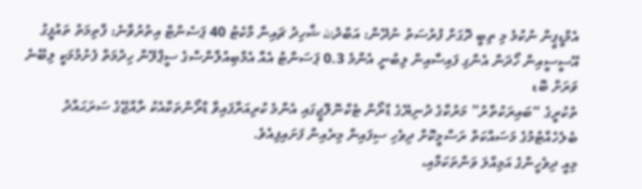އެމްޑީޕީން ނުކުމެ މި ތިބީ ދޮގަށް ފުރުސަތު ނުދޭން: އަބްދުالله ޝާހިދު ޗައިނާ މާކެޓު 40 ޕަސެންޓް އިތުރުވާނެ: ފާތިމަތު ތައުފީގު އޭސީސީއިން ހޯދަން އެންގި ފައިސާއިން ލިބުނީ އެންމެ 0.3 ޕަސަންޓު އެއާ އެމްބިއުލާންސްގެ ސީޕްލޭން ހިދުމަތް ފެށުމުމަކީ ލިބޭނެ ވަރަށް ބޮޑ
ތުކުރީގެ “ބައިރަކުތާރު” މަރުކާގެ ދުނިޔޭގެ ޑްރޯން ޓެކްނޮލޮޖީގައި އެންމެ ކުރިއަރާފައިވާ ޑްރޯންތަކާއެކު ރާއްޖޭގެ ސަރަޙައްދު ބެލެހެއްޓުމުގެ މަސައްކަތް ރަސްމީކޮށް ދިވެހި ސިފައިން މިރެއިން ފަށައިފިއެވެ.
މިއީ ދިވެހީންގެ އަމިއްލަ ވަންތަކަމާއި،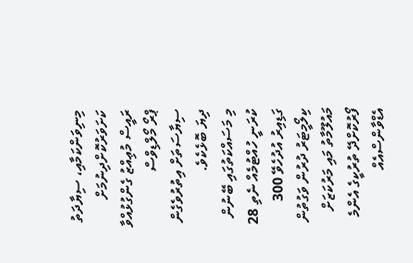މިނިވަންކަމާއި، ސިޔާދަތު ކަށަވަރުކޮށްދިނުމަށް ރައީސް މުޢިއްޒު ގެންގުޅުއްވާ ޕްރޯ މޯލްޑިވްސް ސިޔާސަތަށް އިތުރުވެގެން ދިޔަ ބޮޅެކެވެ.
މި މަސައްކަތުގައި ބޭނުން ކުރަނީ ހުއްޓުމެއް ނެތި 28 ގަޑިއިރު އުދުހެވޭ 300 ކިލޯމީޓަރު ދުރުން ވަގުތުން މައުލޫމާތު މައި މަރުކަޒަށް ފޯރުކޮށްދޭ ތުރުކީގެ އެންމެ އެޑްވާންސްއެއް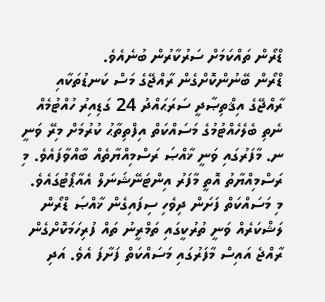ޑްރޯން ތައްކަމަށް ސަރުކާރުން ބުނެއެވެ.
ޑްރޯން ބޭނުންކޮށްގެން ރާއްޖޭގެ މަސް ކަނޑުތަކާއި ރާއްޖޭގެ އިޤްތިޞާދީ ސަރަޙައްދު 24 ގަޑިއިރު ހުއްޓުމެއް ނެތި ބެލެހެއްޓުމުގެ މަސައްކަތް އިފްތިތާޙު ކުރުމަށް މިރޭ ވަނީ ނ. މާފަރުގައި ވަނީ ޚާއްޞަ ރަސްމިއްޔާތެއް ބާއްވާފައެވެ. މި ރަސްމިއްޔާތު އޮތީ މާފަރު އިންޓަނޭޝަނަލް އެއާޕޯޓުގައެވެ.
މި މަސައްކަތް ފަށަން ދިވެހި ސިފައިގެން ޚާއްޞަ ޑްރޯން ލަޝްކަރެއް ވަނީ ތުރުކީގައި ތަމްރީނު ތައް ފުރިހަމަކޮށްގެން ރާއްޖެ އައިސް މާފަރުގައި މަސައްކަތް ފަށާފަ އެވެ. އަދި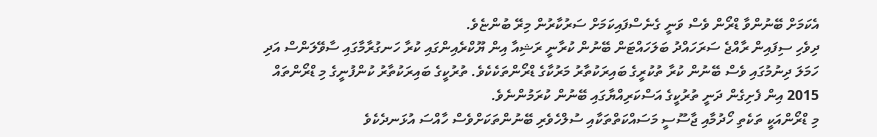އެކަމަށް ބޭނުންވާ ޑްރޯން ވެސް ވަނީ ގެނެސްފައިކަމަށް ސަރުކާރުން މިރޭ ބުންޏެވެ.
ދިވެހި ސިފައިން ރާއްޖެ ސަރަހައްދު ބަލަހައްޓަން ބޭނުން ކުރާނީ ރަޝިއާ އިން ޔޫކްރެއިންގައި ކުރާ ހަނގުރާމާގައި ސާވޭލަންސް އަދި ހަމަލަ ދިނުމުގައި ވެސް ބޭނުން ކުރާ ތުކުރީގެ ބައިރަކުތާރު މަރުކާގެ ޑްރޯންތަކެކެވެ. ތުރުކީގެ ބައިރަކުތާރު ކުންފުނީގެ މި ޑްރޯންތައް 2015 އިން ފެށިގެން ދަނީ ތުރުކީގެ އަސްކަރިއްޔާގައި ބޭނުން ކުރަމުންނެވެ.
މި ޑްރޯންއަކީ ތަކެތި ހޯދުމާއި ޖާސޫސީ މަސައްކަތްތަކާއި ސުލްހެވެރި ބޭނުންތަކަށްވެސް ހާއްސަ އުޅަނދެކެވެ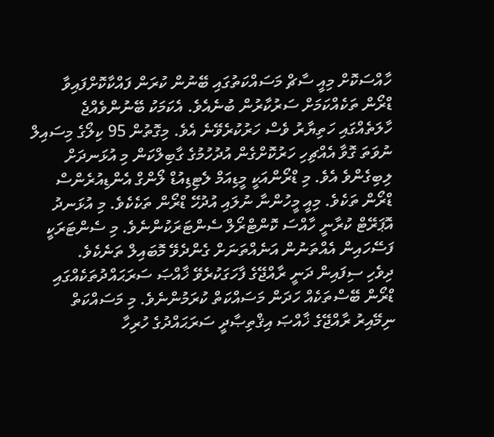ހާއްސަކޮށް މިއީ ސާޗް މަސައްކަތުގައި ބޭނުން ކުރަން ފައްކާކޮށްފައިވާ ޑްރޯން ތަކެއްކަމަށް ސަރުކާރުން ބުނެއެވެ. އެކަމަކު ބޭނުންވެއްޖެ ހާލަތެއްގައި ހަތިޔާރު ވެސް ހަރުކުރެވޭނެ އެވެ. މިގޮތުން 95 ކިލޯގެ މިސައިލް ނުވަތަ ގޮވާ އެއްޗިހި ހަރުކޮށްގެން އުދުހުމުގެ ގާބިލްކަން މި އުޅަނދަށް ލިބިގެންވެ އެވެ. މި ޑްރޯންއަކީ މީޑިއަމް ލެޓިޑިއުޑް ލޯންގް އެންޑިއުރެންސް ޑްރޯން ތަކެވެ. މިއީ މީހުންނާ ނުލައި އުދުހޭ ޑްރޯން ތަކެކެވެ. މި އުޅަނދު އޮޕަރޭޓް ކުރާނީ ހާއްސަ ކޮންޓްރޯލް ސެންޓަރަކުންނެވެ. މި ސެންޓަރަކީ ފަސޭހައިން އެއްތަނުން އަނެއްތަނަށް ގެންދެވޭ މޮބައިލް ތަނެކެވެ.
ދިވެހި ސިފައިން ދަނީ ރާއްޖޭގެ ފާހަގަކުރެވޭ ޚާއްޞަ ސަރަޙައްދުތަކެއްގައި ޑްރޯން ބޭސްތަކެއް ހަދަން މަސައްކަތް ކުރަމުންނެވެ. މި މަސައްކަތް ނިމޭއިރު ރާއްޖޭގެ ޚާއްޞަ އިޤްތިޞާދީ ސަރަޙައްދުގެ ހުރިހާ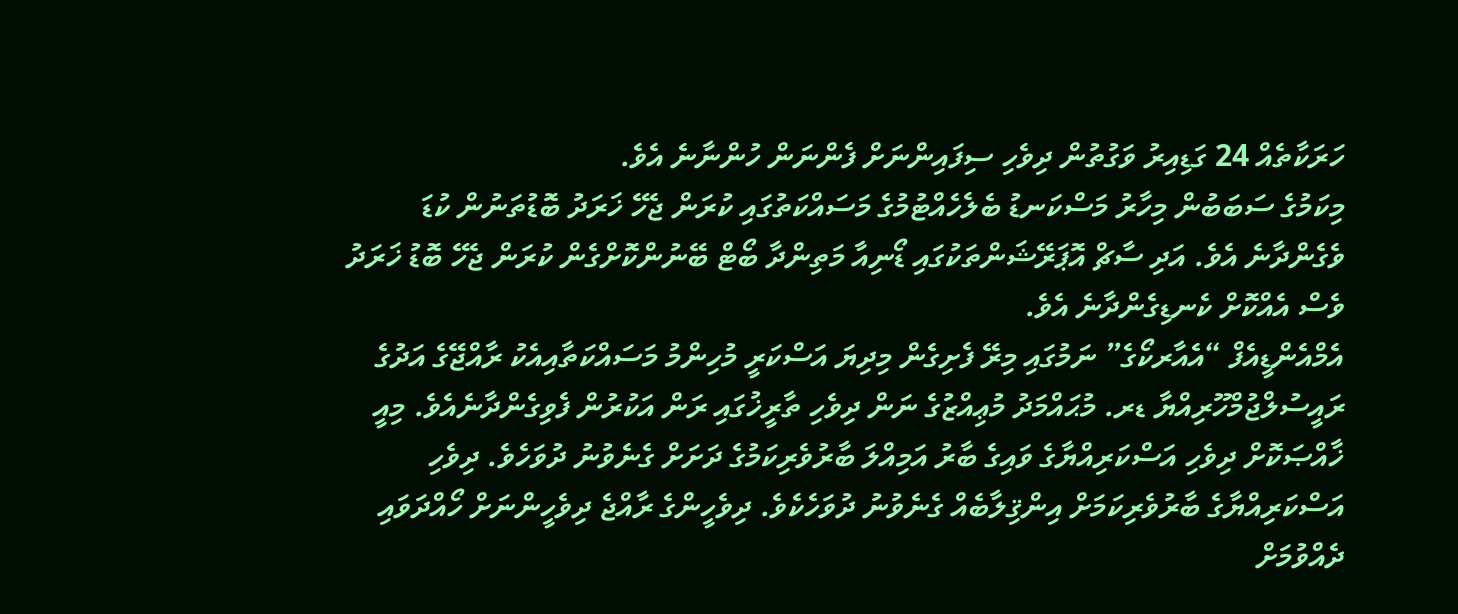ހަރަކާތެއް 24 ގަޑިއިރު ވަގުތުން ދިވެހި ސިފައިންނަށް ފެންނަން ހުންނާނެ އެވެ.
މިކަމުގެ ސަބަބުން މިހާރު މަސްކަނޑު ބެލެހެއްޓުމުގެ މަސައްކަތުގައި ކުރަން ޖެހޭ ޚަރަދު ބޮޑުތަނުން ކުޑަ ވެގެންދާނެ އެވެ. އަދި ސާޗް އޮޕަރޭޝަންތަކުގައި ޑޯނިއާ މަތިންދާ ބޯޓް ބޭނުންކޮށްގެން ކުރަން ޖެހޭ ބޮޑު ޚަރަދު ވެސް އެއްކޮށް ކެނޑިގެންދާނެ އެވެ.
އެމްއެންޑީއެފް “އެއާރކޯގެ” ނަމުގައި މިރޭ ފެށިގެން މިދިޔަ އަސްކަރީ މުހިންމު މަސައްކަތާއިއެކު ރާއްޖޭގެ އަދުގެ ރައީސުލްޖުމްހޫރިއްޔާ ޑރ. މުޙައްމަދު މުޢިއްޒުގެ ނަން ދިވެހި ތާރީޚުގައި ރަން އަކުރުން ފެވިގެންދާނެއެވެ. މިއީ ޚާއްޞަކޮށް ދިވެހި އަސްކަރިއްޔާގެ ވައިގެ ބާރު އަމިއްލަ ބާރުވެރިކަމުގެ ދަށަށް ގެނެވުނު ދުވަހެވެ. ދިވެހި އަސްކަރިއްޔާގެ ބާރުވެރިކަމަށް އިންޤިލާބެއް ގެނެވުނު ދުވަހެކެވެ. ދިވެހީންގެ ރާއްޖެ ދިވެހީންނަށް ހޯއްދަވައި ދެއްވުމަށް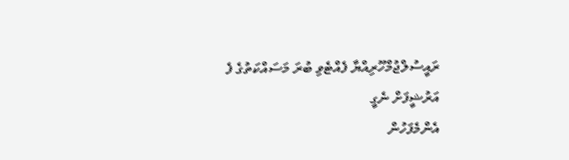ރައީސުލްޖުމްހޫރިއްޔާ ފެއްޓެވި ބުރަ މަސައްކަތުގެ ފެ
އަރުޝީފަށް ނެގީ
އެންމެފަހުން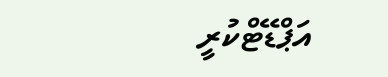އަޕްޑޭޓްކުރީ